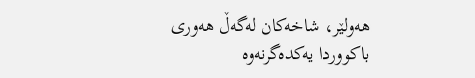هەولێر، شاخەکان لەگەڵ هەوری باکووردا یەکدەگرنەوە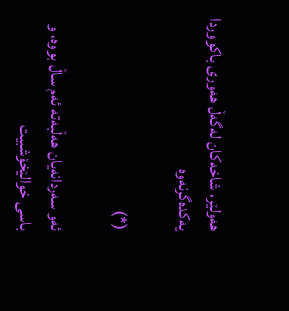هەولێر، شاخەکان لەگەڵ هەوری باکووردا یەکدەگرنەوە

(*)

ئەو سەردانەیان هەڵبەتە ئەم ساڵ بووە، و باسی خوالێخۆشبیت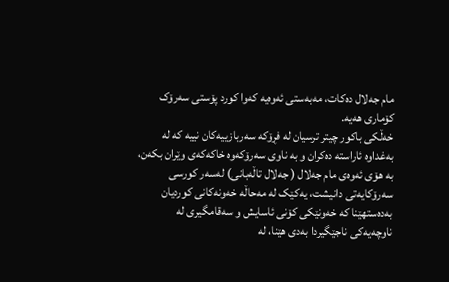مام جەلال دەکات، مەبەستی ئەوەیە کەوا کورد پۆستی سەرۆک کۆماری هەیە.
خەڵکی باکور چیتر ترسیان لە فڕۆکە سەربازییەکان نییە کە لە بەغداوە ئاراستە دەکران و بە ناوی سەرۆکەوە خاکەکەی وێران بکەن، بە هۆی ئەوەی مام جەلال ( جەلال تاڵەبانی) لەسەر کورسی سەرۆکایەتی دانیشت، یەکێک لە مەحاڵە خەونەکانی کوردیان بەدەستهێنا کە خەونێکی کۆنی ئاسایش و سەقامگیری لە ناوچەیەکی ناجێگیردا بەدی هێنا، لە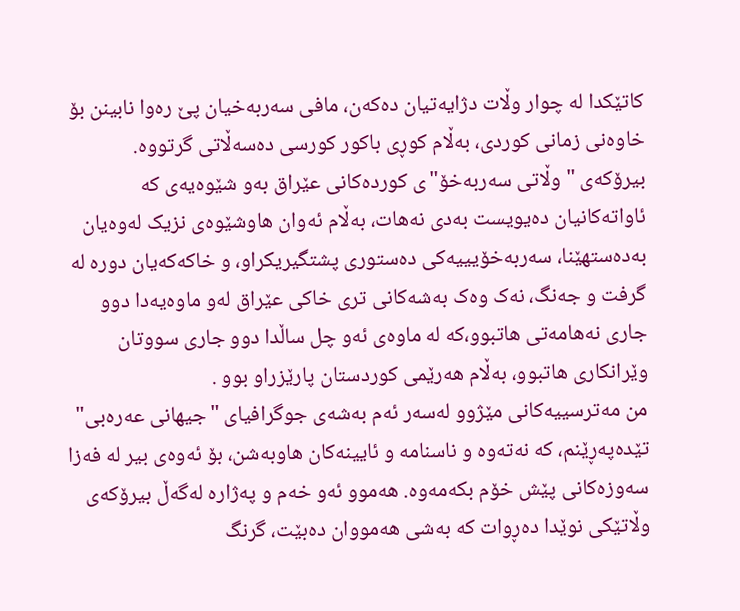کاتێکدا لە چوار وڵات دژایەتیان دەکەن، مافی سەربەخیان پێ رەوا نابینن بۆ خاوەنی زمانی کوردی، بەڵام کوڕی باکور کورسی دەسەڵاتی گرتووە.
بیرۆکەی "وڵاتی سەربەخۆ"ی کوردەکانی عێراق بەو شێوەیەی کە ئاواتەکانیان دەیویست بەدی نەهات، بەڵام ئەوان هاوشێوەی نزیک لەوەیان بەدەستهێنا، سەربەخۆیییەکی دەستوری پشتگیریکراو، و خاکەکەیان دورە لە گرفت و جەنگ، نەک وەک بەشەکانی تری خاکی عێراق لەو ماوەیەدا دوو جاری نەهامەتی هاتبوو،کە لە ماوەی ئەو چل ساڵدا دوو جاری سووتان وێرانکاری هاتبوو، بەڵام هەرێمی کوردستان پارێزراو بوو .
من مەترسییەکانی مێژوو لەسەر ئەم بەشەی جوگرافیای "جیهانی عەرەبی" تێدەپەڕێنم، کە نەتەوە و ناسنامە و ئایینەکان هاوبەشن، بۆ ئەوەی بیر لە فەزا سەوزەکانی پێش خۆم بکەمەوە. هەموو ئەو خەم و پەژارە لەگەڵ بیرۆکەی وڵاتێکی نوێدا دەڕوات کە بەشی هەمووان دەبێت، گرنگ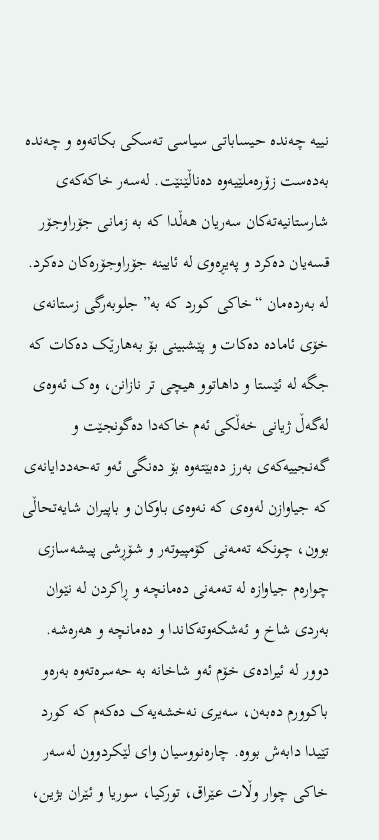نییە چەندە حیساباتی سیاسی تەسکی بکاتەوە و چەندە بەدەست زۆرەملێیەوە دەناڵێنێت. لەسەر خاکەکەی شارستانیەتەکان سەریان هەڵدا کە بە زمانی جۆراوجۆر قسەیان دەکرد و پەیڕەوی لە ئایینە جۆراوجۆرەکان دەکرد. لە بەردەمان “خاکی کورد کە بە” جلوبەرگی زستانەی خۆی ئامادە دەکات و پێشبینی بۆ بەهارێک دەکات کە جگە لە ئێستا و داهاتوو هیچی تر نازانن، وەک ئەوەی لەگەڵ ژیانی خەڵکی ئەم خاکەدا دەگونجێت و گەنجییەکەی بەرز دەبێتەوە بۆ دەنگی ئەو تەحەددایانەی کە جیاوازن لەوەی کە نەوەی باوکان و باپیران شایەتحاڵی بوون، چونکە تەمەنی کۆمپیوتەر و شۆڕشی پیشەسازی چوارەم جیاوازە لە تەمەنی دەمانچە و ڕاکردن لە نێوان بەردی شاخ و ئەشکەوتەکاندا و دەمانچە و هەرەشە.
دوور لە ئیرادەی خۆم ئەو شاخانە بە حەسرەتەوە بەرەو باکوورم دەبەن، سەیری نەخشەیەک دەکەم کە کورد تێیدا دابەش بووە. چارەنووسیان وای لێکردوون لەسەر خاکی چوار وڵات عێراق، تورکیا، سوریا و ئێران بژین،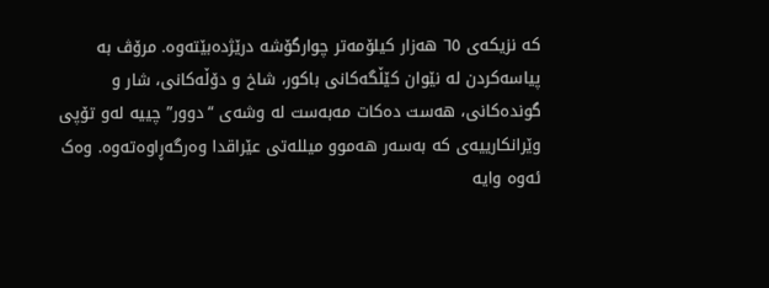کە نزیکەی ٦٥ هەزار کیلۆمەتر چوارگۆشە درێژدەبێتەوە. مرۆڤ بە پیاسەکردن لە نێوان کێڵگەکانی باکور، شاخ و دۆڵەکانی، شار و گوندەکانی، هەست دەکات مەبەست لە وشەی “دوور” چییە لەو تۆپی وێرانکارییەی کە بەسەر هەموو میللەتی عێراقدا وەرگەڕاوەتەوە. وەک ئەوە وایە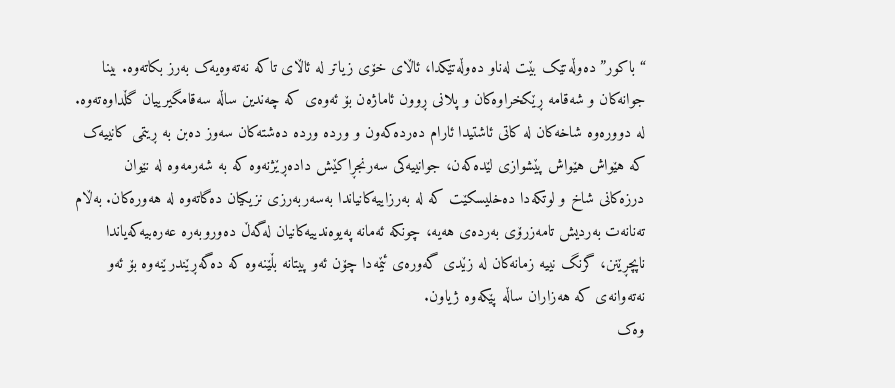“باکور” دەوڵەتێک بێت لەناو دەوڵەتێکدا، ئاڵای خۆی زیاتر لە ئاڵای تاکە نەتەوەیەک بەرز بکاتەوە. بینا جوانەکان و شەقامە ڕێکخراوەکان و پلانی ڕوون ئاماژەن بۆ ئەوەی کە چەندین ساڵە سەقامگیرییان گڵداوەتەوە.
لە دوورەوە شاخەکان لە کاتی ئاشتیدا ئارام دەردەکەون و وردە وردە دەشتەکان سەوز دەبن بە ڕیتمی کانییەک کە هێواش هێواش پێشوازی لێدەکەن، جوانییەکی سەرنجڕاکێش دادەڕێژنەوە کە بە شەرمەوە لە نێوان درزەکانی شاخ و لوتکەدا دەخلیسکێت کە لە بەرزاییەکانیاندا بەسەربەرزی نزیکیان دەگاتەوە لە هەورەکان. بەڵام تەنانەت بەردیش تامەزرۆی بەردەی هەیە، چونکە ئەمانە پەیوەندییەکانیان لەگەڵ دەوروبەرە عەرەبیەکەیاندا ناپچڕێنن، گرنگ نییە زمانەکان لە زێدی گەورەی ئێمەدا چۆن ئەو پیتانە بڵێنەوە کە دەگەڕێندرێنەوە بۆ ئەو نەتەوانەی کە هەزاران ساڵە پێکەوە ژیاون.
وەک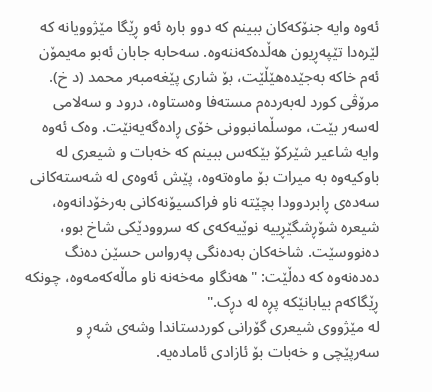ئەوە وایە جنۆکەکان ببینم کە دوو بارە ئەو ڕێگا مێژوویانە کە لێرەدا تێپەڕیون هەڵدەکەننەوە. سەحابە جابان ئەبو مەیمۆن ئەم خاکە بەجێدەهێڵێت، بۆ شاری پێغەمبەر محمد (د خ). مرۆڤی کورد لەبەردەم مستەفا وەستاوە، درود و سەلامی لەسەر بێت، موسڵمانبوونی خۆی ڕادەگەیەنێت. وەک ئەوە وایە شاعیر شێرکۆ بێکەس ببینم کە خەبات و شیعری لە باوکیەوە بە میرات بۆ ماوەتەوە، پێش ئەوەی لە شەستەکانی سەدەی ڕابردوودا بچێتە ناو فراکسیۆنەکانی بەرخۆدانەوە، شیعرە شۆڕشگێڕییە نوێیەکەی کە سروودێکی شاخ بوو، دەنووسێت. شاخەکان بەدەنگی پەرواس حسێن دەنگ دەدەنەوە کە دەڵێت: "هەنگاو مەخەنە ناو ماڵەکەمەوە، چونکە ڕێگاکەم بیابانێکە پڕە لە دڕک."
لە مێژووی شیعری گۆرانی کوردستاندا وشەی شەڕ و سەرپێچی و خەبات بۆ ئازادی ئامادەیە.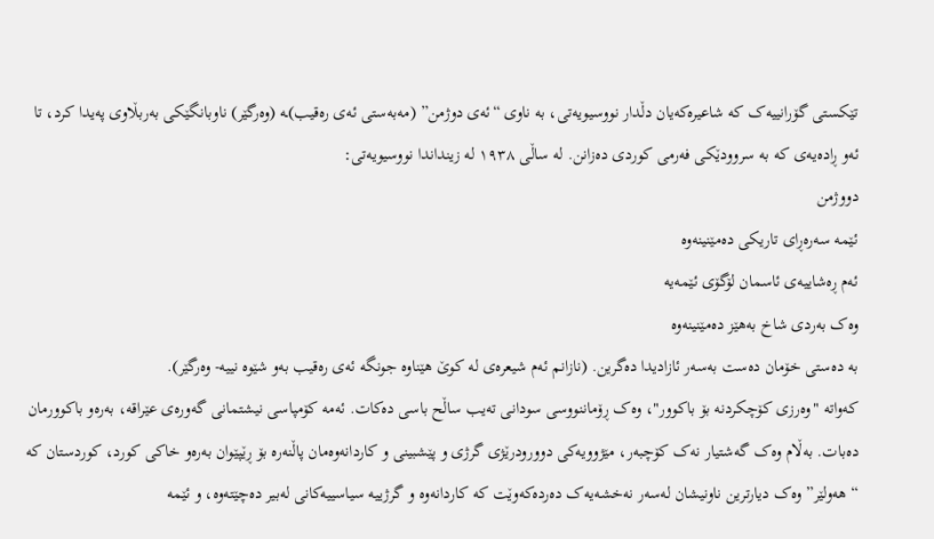تێکستی گۆرانییەک کە شاعیرەکەیان دڵدار نووسیویەتی، بە ناوی “ئەی دوژمن” (مەبەستی ئەی رەقیب)ـە (وەرگێر) ناوبانگێکی بەربڵاوی پەیدا کرد، تا ئەو ڕادەیەی کە بە سروودێکی فەرمی کوردی دەزانن. لە ساڵی ١٩٣٨ لە زینداندا نووسیویەتی:
دووژمن
ئێمە سەرەڕای تاریکی دەمێنینەوە
ئەم ڕەشاییەی ئاسمان لۆگۆی ئێمەیە
وەک بەردی شاخ بەهێز دەمێنینەوە
بە دەستی خۆمان دەست بەسەر ئازادیدا دەگرین. (نازانم ئەم شیعرەی لە کوێ هێناوە جونگە ئەی رەقیب بەو شێوە نییە- وەرگێر).
کەواتە "وەرزی کۆچکردنە بۆ باکوور"، وەک ڕۆماننووسی سودانی تەیب ساڵح باسی دەکات. ئەمە کۆمپاسی نیشتمانی گەورەی عێراقە، بەرەو باکوورمان دەبات. بەڵام وەک گەشتیار نەک کۆچبەر، مێژوویەکی دوورودرێژی گرژی و پێشبینی و کاردانەوەمان پاڵنەرە بۆ ڕێپێوان بەرەو خاکی کورد، کوردستان کە “هەولێر” وەک دیارترین ناونیشان لەسەر نەخشەیەک دەردەکەوێت کە کاردانەوە و گرژییە سیاسییەکانی لەبیر دەچێتەوە، و ئێمە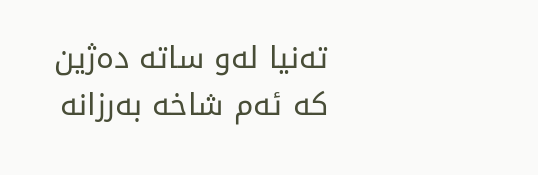تەنیا لەو ساتە دەژین کە ئەم شاخە بەرزانە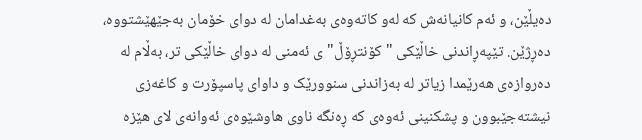دەیڵێن، و ئەم کانیانەش کە لەو کاتەوەی بەغدامان لە دوای خۆمان بەجێهێشتووە، دەڕژێن. تێپەڕاندنی خاڵێکی "کۆنتڕۆڵ"ی ئەمنی لە دوای خاڵێکی تر، بەڵام لە دەروازەی هەرێمدا زیاتر لە بەزاندنی سنوورێک و داوای پاسپۆرت و کاغەزی نیشتەجێبوون و پشکنینی ئەوەی کە ڕەنگە ناوی هاوشێوەی ئەوانەی لای هێزە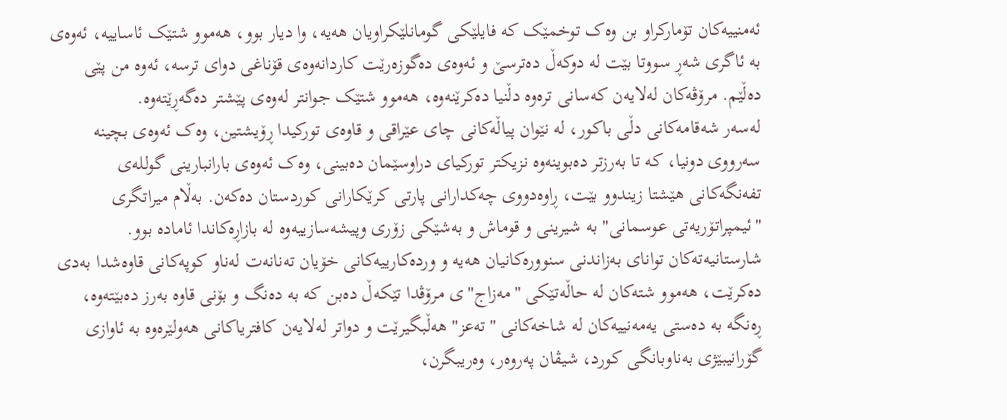ئەمنییەکان تۆمارکراو بن وەک توخمێک کە فایلێکی گومانلێکراویان هەیە، وا دیار بوو، هەموو شتێک ئاساییە، ئەوەی بە ئاگری شەڕ سووتا بێت لە دوکەڵ دەترسێ و ئەوەی دەگوزەرێت کاردانەوەی قۆناغی دوای ترسە، ئەوە من پێی دەڵێم. مرۆڤەکان لەلایەن کەسانی ترەوە دڵنیا دەکرێنەوە، هەموو شتێک جوانتر لەوەی پێشتر دەگەڕێتەوە.
لەسەر شەقامەکانی دڵی باکور، لە نێوان پیاڵەکانی چای عێراقی و قاوەی تورکیدا ڕۆیشتین، وەک ئەوەی بچینە سەرووی دونیا، کە تا بەرزتر دەبوینەوە نزیکتر تورکیای دراوسێمان دەبینی، وەک ئەوەی بارانبارینی گوللەی تفەنگەکانی هێشتا زیندوو بێت، ڕاوەدووی چەکدارانی پارتی کرێکارانی کوردستان دەکەن. بەڵام میراتگری "ئیمپراتۆریەتی عوسمانی" بە شیرینی و قوماش و بەشێکی زۆری وپیشەسازییەوە لە بازاڕەکاندا ئامادە بوو. شارستانیەتەکان توانای بەزاندنی سنوورەکانیان هەیە و وردەکارییەکانی خۆیان تەنانەت لەناو کوپەکانی قاوەشدا بەدی دەکرێت، هەموو شتەکان لە حاڵەتێکی "مەزاج"ی مرۆڤدا تێکەڵ دەبن کە بە دەنگ و بۆنی قاوە بەرز دەبێتەوە، ڕەنگە بە دەستی یەمەنییەکان لە شاخەکانی "تەعز" هەڵبگیرێت و دواتر لەلایەن کافتریاکانی هەولێرەوە بە ئاوازی گۆرانیبێژی بەناوبانگی کورد، شیڤان پەروەر، وەریبگرن،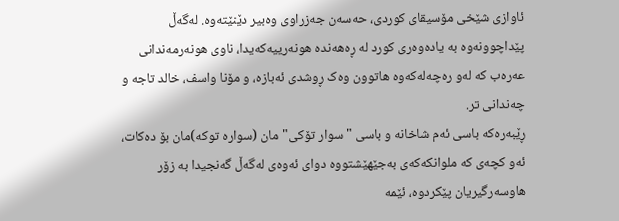ئاوازی شێخی مۆسیقای کوردی، حەسەن جەزراوی وەبیر دێنێتەوە. لەگەڵ پێداچوونەوە بە یادەوەری کورد لە ڕەهەندە هونەرییەکەیدا، ناوی هونەرمەندانی عەرەب کە لەو رەچەلەکەوە هاتوون وەک ڕوشدی ئەبازە، و مۆنا واسف، خالد تاجە و چەندانی تر.
ڕێبەرەکە باسی ئەم شاخانە و باسی "سوار تۆکی"مان (سوارە توکە)مان بۆ دەکات، ئەو کچەی کە ملوانکەکەی بەجێهێشتووە دوای ئەوەی لەگەڵ گەنجیدا بە زۆر هاوسەرگیریان پێکردوە، ئێمە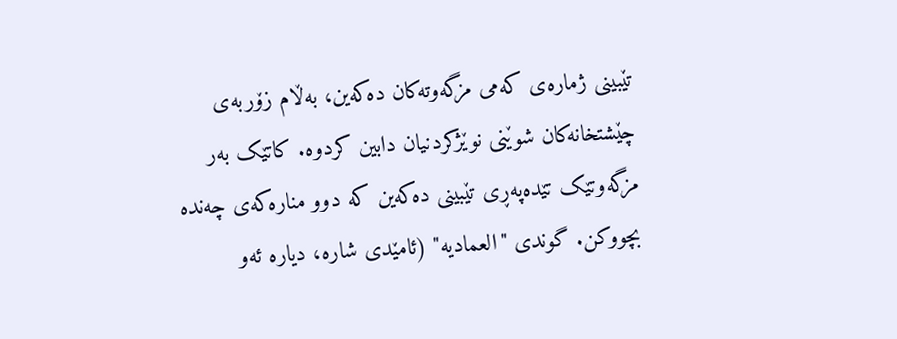تێبینی ژمارەی کەمی مزگەوتەکان دەکەین، بەڵام زۆربەی چێشتخانەکان شوێنی نوێژکردنیان دابین کردوە. کاتێک بەر مزگەوتێک تێدەپەڕی تێبینی دەکەین کە دوو منارەکەی چەندە بچووکن. گوندی "العمادیە" (ئامێدی شارە، دیارە ئەو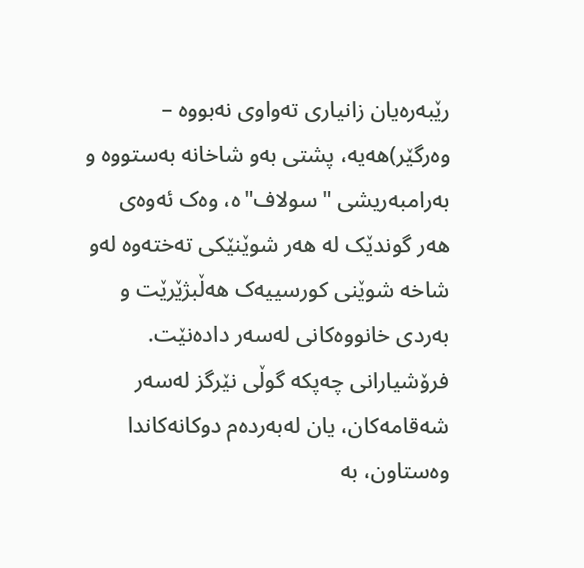رێبەرەیان زانیاری تەواوی نەبووە – وەرگێر)هەیە، پشتی بەو شاخانە بەستووە و بەرامبەریشی "سولاف"ە، وەک ئەوەی هەر گوندێک لە هەر شوێنێکی تەختەوە لەو شاخە شوێنی کورسییەک هەڵبژێرێت و بەردی خانووەکانی لەسەر دادەنێت.
فرۆشیارانی چەپکە گوڵی نێرگز لەسەر شەقامەکان، یان لەبەردەم دوکانەکاندا وەستاون، بە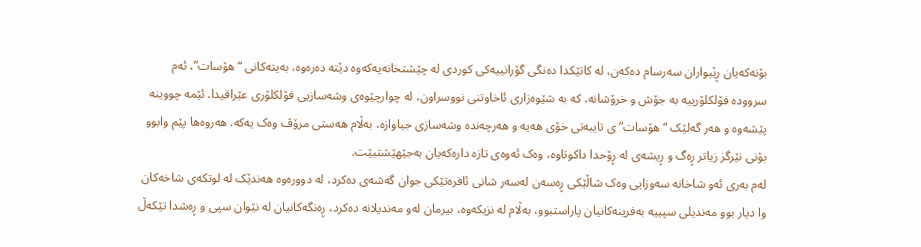بۆنەکەیان ڕێبواران سەرسام دەکەن، لە کاتێکدا دەنگی گۆرانییەکی کوردی لە چێشتخانەیەکەوە دێتە دەرەوە، بەیتەکانی “هۆسات”، ئەم سروودە فۆلکلۆرییە بە جۆش و خرۆشانە، کە بە شێوەزاری ئاخاوتنی نووسراون، لە چوارچێوەی وشەسازیی فۆلکلۆری عێراقیدا. ئێمە چووینە پێشەوە و هەر گەلێک “هۆسات”ی تایبەتی خۆی هەیە و هەرچەندە وشەسازی جیاوازە، بەڵام هەستی مرۆڤ وەک یەکە. هەروەها پێم وابوو بۆنی نێرگز زیاتر ڕەگ و ڕیشەی لە ڕۆحدا داکوتاوە، وەک ئەوەی تازە دارەکەیان بەجێهێشتبێت.
لەم بەری ئەو شاخانە سەوزایی وەک شاڵێکی ڕەسەن لەسەر شانی ئافرەتێکی جوان گەشەی دەکرد، لە دوورەوە هەندێک لە لوتکەی شاخەکان وا دیار بوو مەندیلی سپییە بەفرینەکانیان پاراستبوو، بەڵام لە نزیکەوە، بیرمان لەو مەندیلانە دەکرد، ڕەنگەکانیان لە نێوان سپی و ڕەشدا تێکەڵ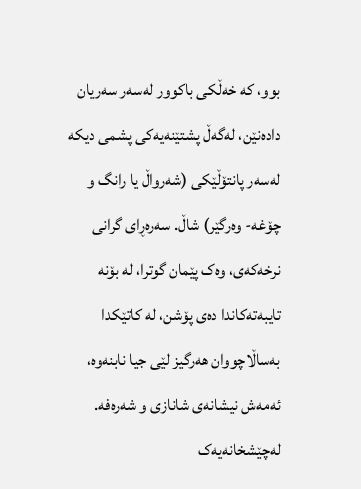بوو، کە خەڵکی باکوور لەسەر سەریان دادەنێن، لەگەڵ پشتێنەیەکی پشمی دیکە لەسەر پانتۆڵێکی (شەرواڵ یا رانگ و چۆغە- وەرگێر) شاڵ. سەرەڕای گرانی نرخەکەی، وەک پێمان گوترا، لە بۆنە تایبەتەکاندا دەی پۆشن، لە کاتێکدا بەساڵاچووان هەرگیز لێی جیا نابنەوە، ئەمەش نیشانەی شانازی و شەرەفە.
لەچێشخانەیەک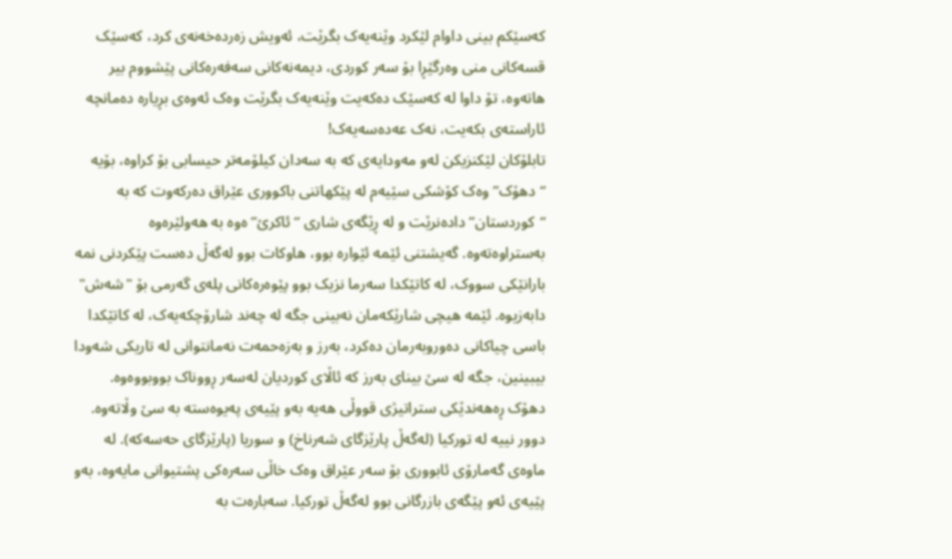کەسێکم بینی داوام لێکرد وێنەیەک بگرێت، ئەویش زەردەخەنەی کرد، کەسێک قسەکانی منی وەرگێڕا بۆ سەر کوردی، دیمەنەکانی سەفەرەکانی پێشووم بیر هاتەوە، تۆ داوا لە کەسێک دەکەیت وێنەیەک بگرێت وەک ئەوەی بڕیارە دەمانچە ئاراستەی بکەیت، نەک عەدەسەیەک!
تابلۆکان لێکنزیکن لەو مەودایەی کە بە سەدان کیلۆمەتر حیسابی بۆ کراوە، بۆیە “دهۆک” وەک کۆشکی سێیەم لە پێکهاتنی باکووری عێراق دەرکەوت کە بە “کوردستان” دادەنرێت و لە ڕێگەی شاری “ئاکرێ”ەوە بە هەولێرەوە بەستراوەتەوە. گەیشتنی ئێمە ئێوارە بوو، هاوکات بوو لەگەڵ دەست پێکردنی نمە بارانێکی سووک، لە کاتێکدا سەرما نزیک بوو پێوەرەکانی پلەی گەرمی بۆ "شەش" دابەزیوە. ئێمە هیچی شارێکەمان نەبینی جگە لە چەند شارۆچکەیەک، لە کاتێکدا باسی چیاکانی دەوروبەرمان دەکرد، بەرز و بەزەحمەت نەمانتوانی لە تاریکی شەودا بیبینین، جگە لە سێ بینای بەرز کە ئاڵای کوردیان لەسەر ڕووناک بووبووەوە.
دهۆک ڕەهەندێکی ستراتیژی قووڵی هەیە بەو پێیەی پەیوەستە بە سێ وڵاتەوە. دوور نییە لە تورکیا (لەگەڵ پارێزگای شەرناخ) و سوریا (پارێزگای حەسەکە). لە ماوەی گەمارۆی ئابووری بۆ سەر عێراق وەک خاڵی سەرەکی پشتیوانی مایەوە، بەو پێیەی ئەو پێگەی بازرگانی بوو لەگەڵ تورکیا. سەبارەت بە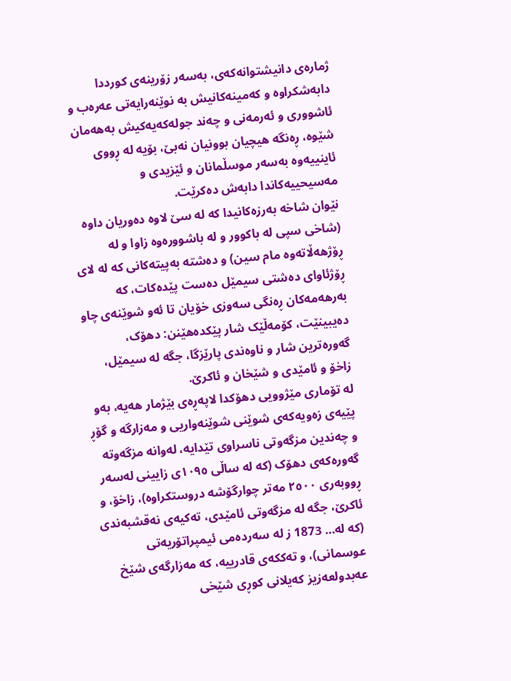ژمارەی دانیشتوانەکەی، بەسەر زۆرینەی کورددا دابەشکراوە و کەمینەکانیش بە نوێنەرایەتی عەرەب و ئاشووری و ئەرمەنی و چەند جولەکەیەکیش بەهەمان شێوە، ڕەنگە هیچیان بوونیان نەبێ، بۆیە لە ڕووی ئاینییەوە بەسەر موسڵمانان و ئێزیدی و مەسیحییەکاندا دابەش دەکرێت.
نێوان شاخە بەرزەکانیدا کە لە سێ لاوە دەوریان داوە (شاخی سپی لە باکوور و لە باشوورەوە زاوا و لە ڕۆژهەڵاتەوە مام سین) و دەشتە بەپیتەکانی کە لە لای ڕۆژئاوای دەشتی سیمێل دەست پێدەکات، کە بەرهەمەکان ڕەنگی سەوزی خۆیان تا ئەو شوێنەی چاو دەیبینێت، کۆمەڵێک شار پێکدەهێنن: دهۆک، گەورەترین شار و ناوەندی پارێزگا، جگە لە سیمێل، زاخۆ و ئامێدی و شێخان و ئاکرێ.
لە تۆماری مێژوویی دهۆکدا لاپەڕەی بێژمار هەیە، بەو پێیەی زەویەکەی شوێنی شوێنەواریی و مەزارگە و گۆڕ و چەندین مزگەوتی ناسراوی تێدایە، لەوانە مزگەوتە گەورەکەی دهۆک (کە لە ساڵی ١٠٩٥ی زایینی لەسەر ڕووبەری ٢٥٠٠ مەتر چوارگۆشە دروستکراوە)، زاخۆ، و ئاکرێ، جگە لە مزگەوتی ئامێدی، تەکیەی نەقشبەندی (کە لە… 1873 ز لە سەردەمی ئیمپراتۆریەتی عوسمانی)، و تەککەی قادرییە، کە مەزارگەی شێخ عەبدولعەزیز کەیلانی کوڕی شێخی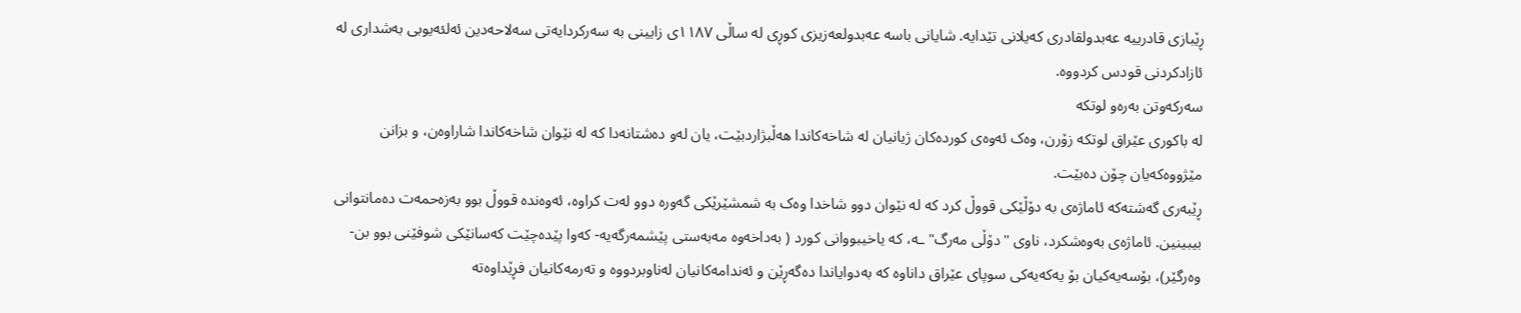ڕێبازی قادرییە عەبدولقادری کەیلانی تێدایە. شایانی باسە عەبدولعەزیزی کوڕی لە ساڵی ١١٨٧ی زایینی بە سەرکردایەتی سەلاحەدین ئەلئەیوبی بەشداری لە ئازادکردنی قودس کردووە.
سەرکەوتن بەرەو لوتکە
لە باکوری عێراق لوتکە زۆرن، وەک ئەوەی کوردەکان ژیانیان لە شاخەکاندا هەڵبژاردبێت، یان لەو دەشتانەدا کە لە نێوان شاخەکاندا شاراوەن، و بزانن مێژووەکەیان چۆن دەبێت.
ڕێبەری گەشتەکە ئاماژەی بە دۆڵێکی قووڵ کرد کە لە نێوان دوو شاخدا وەک بە شمشێرێکی گەورە دوو لەت کراوە، ئەوەندە قووڵ بوو بەزەحمەت دەمانتوانی بیبینین. ئاماژەی بەوەشکرد، ناوی "دۆڵی مەرگ"ـە، کە یاخیبووانی کورد ( بەداخەوە مەبەستی پێشمەرگەیە- کەوا پێدەچێت کەسانێکی شوفێنی بوو بن- وەرگێر)، بۆسەیەکیان بۆ یەکەیەکی سوپای عێراق داناوە کە بەدوایاندا دەگەڕێن و ئەندامەکانیان لەناوبردووە و تەرمەکانیان فڕێداوەتە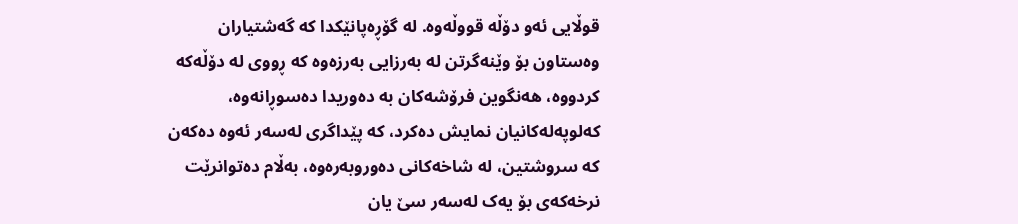قوڵایی ئەو دۆڵە قووڵەوە. لە گۆڕەپانێکدا کە گەشتیاران وەستاون بۆ وێنەگرتن لە بەرزایی بەرزەوە کە ڕووی لە دۆڵەکە کردووە، هەنگوین فرۆشەکان بە دەوریدا دەسوڕانەوە، کەلوپەلەکانیان نمایش دەکرد، کە پێداگری لەسەر ئەوە دەکەن کە سروشتین، لە شاخەکانی دەوروبەرەوە، بەڵام دەتوانرێت نرخەکەی بۆ یەک لەسەر سێ یان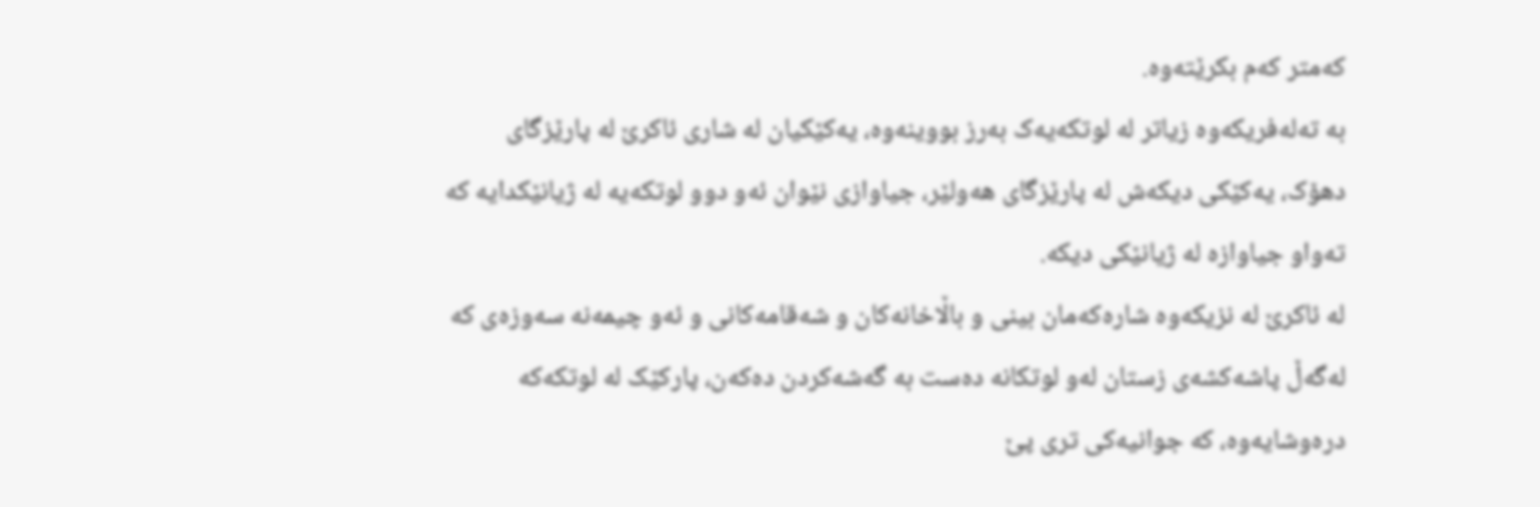کەمتر کەم بکرێتەوە.
بە تەلەفریکەوە زیاتر لە لوتکەیەک بەرز بووینەوە، یەکێکیان لە شاری ئاکرێ لە پارێزگای دهۆک، یەکێکی دیکەش لە پارێزگای هەولێر، جیاوازی نێوان ئەو دوو لوتکەیە لە ژیانێکدایە کە تەواو جیاوازە لە ژیانێکی دیکە.
لە ئاکرێ لە نزیکەوە شارەکەمان بینی و باڵاخانەکان و شەقامەکانی و ئەو چیمەنە سەوزەی کە لەگەڵ پاشەکشەی زستان لەو لوتکانە دەست بە گەشەکردن دەکەن، پارکێک لە لوتکەکە درەوشایەوە، کە جوانیەکی تری پێ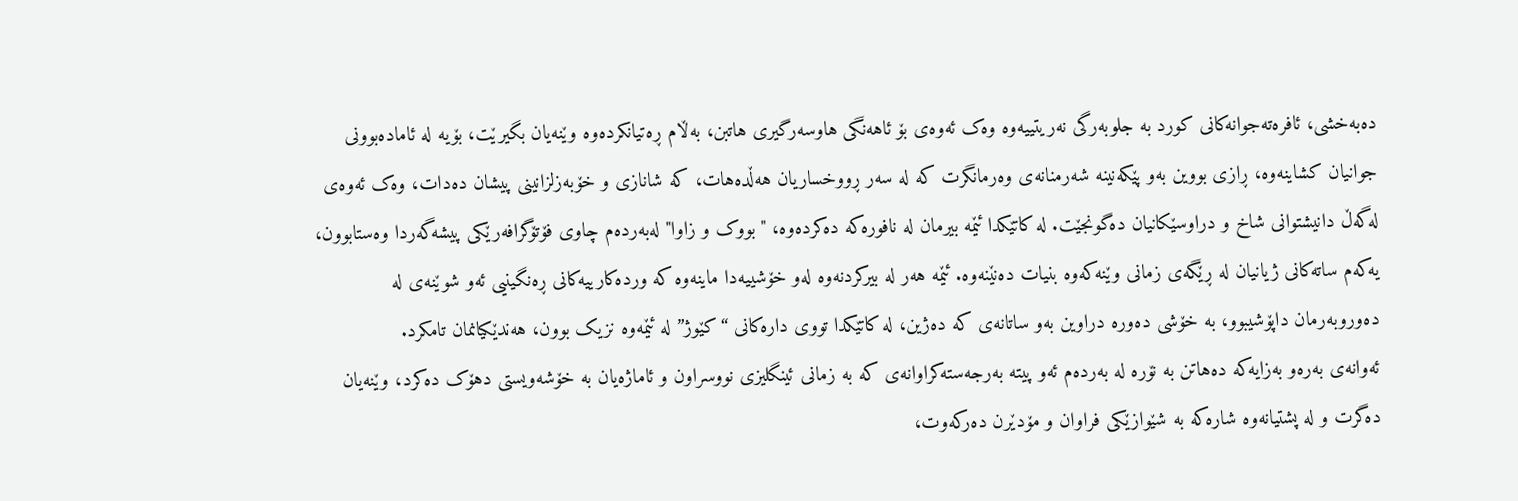دەبەخشی، ئافرەتەجوانەکانی کورد بە جلوبەرگی نەریتییەوە وەک ئەوەی بۆ ئاهەنگی هاوسەرگیری هاتبن، بەڵام ڕەتیانکردەوە وێنەیان بگیرێت، بۆیە لە ئامادەبوونی جوانیان کشاینەوە، ڕازی بووین بەو پێکەنینە شەرمنانەی وەرمانگرت کە لە سەر ڕووخساریان هەڵدەهات، کە شانازی و خۆبەزلزانینی پیشان دەدات، وەک ئەوەی لەگەڵ دانیشتوانی شاخ و دراوسێکانیان دەگونجێت. لە کاتێکدا ئێمە بیرمان لە نافورەکە دەکردەوە، "بووک و زاوا" لەبەردەم چاوی فۆتۆگرافەرێکی پیشەگەردا وەستابوون، یەکەم ساتەکانی ژیانیان لە ڕێگەی زمانی وێنەکەوە بنیات دەنێنەوە. ئێمە هەر لە بیرکردنەوە لەو خۆشییەدا ماینەوە کە وردەکارییەکانی ڕەنگینیی ئەو شوێنەی لە دەوروبەرمان داپۆشیبوو، بە خۆشی دەورە دراوین بەو ساتانەی کە دەژین، لە کاتێکدا تووی دارەکانی “کێوژ” لە ئێمەوە نزیک بوون، هەندێکیانمان تامکرد.
ئەوانەی بەرەو بەزایەکە دەهاتن بە نۆرە لە بەردەم ئەو پیتە بەرجەستەکراوانەی کە بە زمانی ئینگلیزی نووسراون و ئاماژەیان بە خۆشەویستی دهۆک دەکرد، وێنەیان دەگرت و لە پشتیانەوە شارەکە بە شێوازێکی فراوان و مۆدێرن دەرکەوت،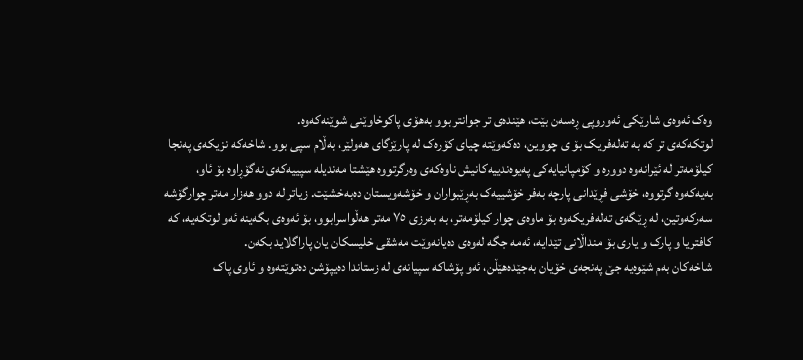وەک ئەوەی شارێکی ئەوروپی ڕەسەن بێت، هێندەی تر جوانتر بوو بەهۆی پاکوخاوێنی شوێنەکەوە.
لوتکەکەی تر کە بە تەلەفریک بۆ ی چووین، دەکەوێتە چیای کۆرەک لە پارێزگای هەولێر، بەڵام سپی بوو. شاخەکە نزیکەی پەنجا کیلۆمەتر لە ئێرانەوە دوورە و کۆمپانیایەکی پەیوەندییەکانیش ناوەکەی وەرگرتووە هێشتا مەندیلە سپییەکەی نەگۆڕاوە بۆ ئاو، بەیەکەوە گرتووە، خۆشی فڕێدانی پارچە بەفر خۆشییەک بەڕێبواران و خۆشەویستان دەبەخشێت. زیاتر لە دوو هەزار مەتر چوارگۆشە سەرکەوتین، لە ڕێگەی تەلەفریکەوە بۆ ماوەی چوار کیلۆمەتر، بە بەرزی ٧٥ مەتر هەڵواسرابوو، بۆ ئەوەی بگەینە ئەو لوتکەیە، کە کافتریا و پارک و یاری بۆ منداڵانی تێدایە، ئەمە جگە لەوەی دەیانەوێت مەشقی خلیسکان یان پاراگلاید بکەن.
شاخەکان بەم شێوەیە جێ پەنجەی خۆیان بەجێدەهێڵن، ئەو پۆشاکە سپیانەی لە زستاندا دەیپۆشن دەتوێتەوە و ئاوی پاک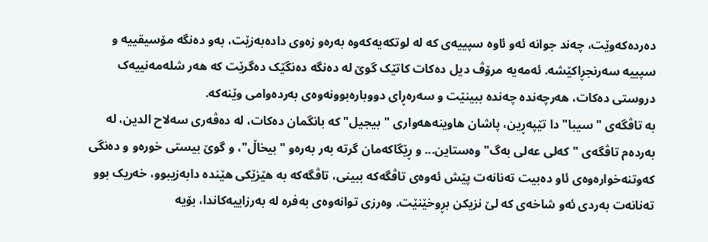دەردەکەوێت، چەند جوانە ئەو ئاوە سپییەی کە لە لوتکەیەکەوە بەرەو زەوی دادەبەزێت، بەو دەنگە مۆسیقییە و سپییە سەرنجڕاکێشە. ئەمەیە مرۆڤ دیل دەکات کاتێک گوێ لە دەنگە دەنگێک دەگرێت کە هەر شلەمەنییەک دروستی دەکات، هەرچەندە چەندە ببینێت و سەرەڕای دووبارەبوونەوەی بەردەوامی وێنەکە.
بە تاڤگەی "سیبا"دا تێپەڕین، پاشان هاوینەهەواری "بیجیل" کە بانگمان دەکات، لە دەڤەری سەلاح الدین، لە بەردەم تاڤگەی "کەلی عەلی بەگ" وەستاین... و ڕێگاکەمان گرتە بەر بەرەو "بیخاڵ"، و گوێ بیستی خورەو و دەنگی کەوتنەخوارەوەی ئاو دەبیت تەنانەت پێش ئەوەی تاڤگەکە ببینی، تاڤگەکە بە هێزێکی هێندە دابەزیبوو، خەریک بوو تەنانەت بەردی ئەو شاخەی کە لێ نزیکن بڕوخێنێت. وەرزی توانەوەی بەفرە لە بەرزاییەکاندا، بۆیە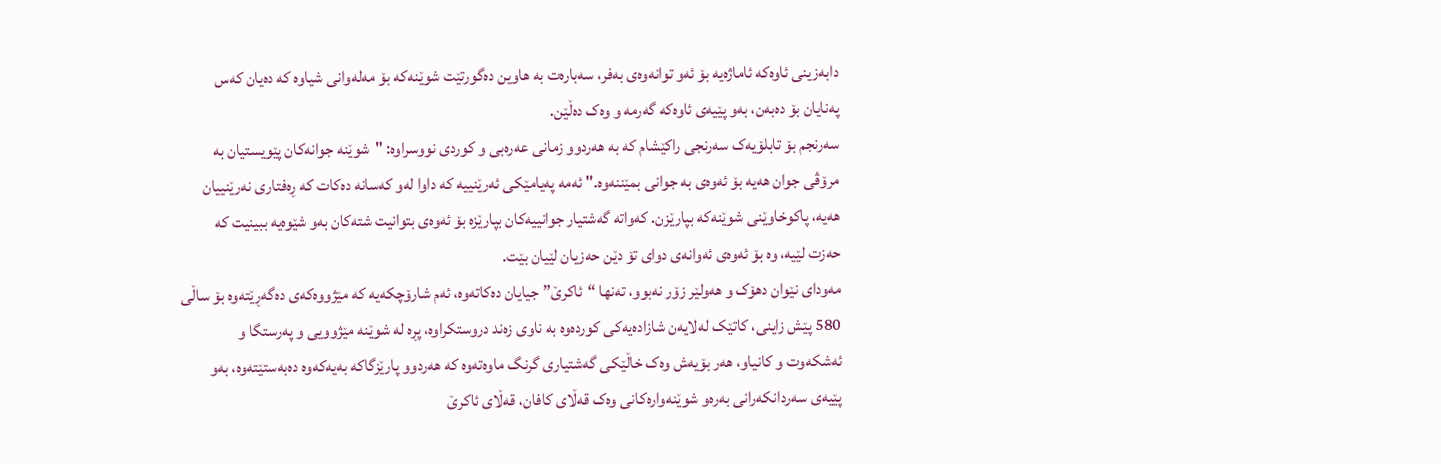دابەزینی ئاوەکە ئاماژەیە بۆ ئەو توانەوەی بەفر، سەبارەت بە هاوین دەگورتێت شوێنەکە بۆ مەلەوانی شیاوە کە دەیان کەس پەنایان بۆ دەبەن، بەو پێیەی ئاوەکە گەرمە و وەک دەڵێن.
سەرنجم بۆ تابلۆیەک سەرنجی راکێشام کە بە هەردوو زمانی عەرەبی و کوردی نووسراوە: "شوێنە جوانەکان پێویستیان بە مرۆڤی جوان هەیە بۆ ئەوەی بە جوانی بمێننەوە." ئەمە پەیامێکی ئەرێنییە کە داوا لەو کەسانە دەکات کە ڕەفتاری نەرێنییان هەیە، پاکوخاوێنی شوێنەکە بپارێزن. کەواتە گەشتیار جوانییەکان بپارێزە بۆ ئەوەی بتوانیت شتەکان بەو شێوەیە ببینیت کە حەزت لێیە، وە بۆ ئەوەی ئەوانەی دوای تۆ دێن حەزیان لێیان بێت.
مەودای نێوان دهۆک و هەولێر زۆر نەبوو، تەنها “ئاکرێ” جیایان دەکاتەوە، ئەم شارۆچکەیە کە مێژووەکەی دەگەڕێتەوە بۆ ساڵی 580 پێش زاینی، کاتێک لەلایەن شازادەیەکی کوردەوە بە ناوی زەند دروستکراوە، پڕە لە شوێنە مێژوویی و پەرستگا و ئەشکەوت و کانیاو، هەر بۆیەش وەک خاڵێکی گەشتیاری گرنگ ماوەتەوە کە هەردوو پارێزگاکە بەیەکەوە دەبەستێتەوە، بەو پێیەی سەردانکەرانی بەرەو شوێنەوارەکانی وەک قەڵای کافان، قەڵای ئاکرێ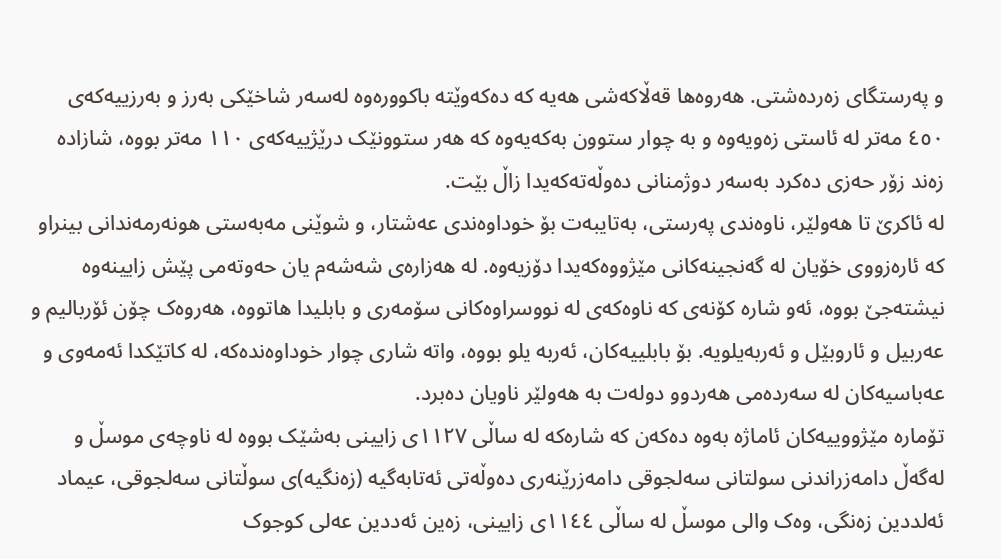و پەرستگای زەردەشتی. هەروەها قەڵاکەشی هەیە کە دەکەوێتە باکوورەوە لەسەر شاخێکی بەرز و بەرزییەکەی ٤٥٠ مەتر لە ئاستی زەویەوە و بە چوار ستوون بەکەیەوە کە هەر ستوونێک درێژییەکەی ١١٠ مەتر بووە، شازادە زەند زۆر حەزی دەکرد بەسەر دوژمنانی دەوڵەتەکەیدا زاڵ بێت.
لە ئاکرێ تا هەولێر، ناوەندی پەرستی، بەتایبەت بۆ خوداوەندی عەشتار، و شوێنی مەبەستی هونەرمەندانی بینراو کە ئارەزووی خۆیان لە گەنجینەکانی مێژووەکەیدا دۆزیەوە. لە هەزارەی شەشەم یان حەوتەمی پێش زایینەوە نیشتەجێ بووە، ئەو شارە کۆنەی کە ناوەکەی لە نووسراوەکانی سۆمەری و بابلیدا هاتووە، هەروەک چۆن ئۆربالیم و عەربیل و ئاروبێل و ئەربەیلویە. بۆ بابلییەکان، ئەربە یلو بووە، واتە شاری چوار خوداوەندەکە، لە کاتێکدا ئەمەوی و عەباسیەکان لە سەردەمی هەردوو دولەت بە هەولێر ناویان دەبرد.
تۆمارە مێژووییەکان ئاماژە بەوە دەکەن کە شارەکە لە ساڵی ١١٢٧ی زایینی بەشێک بووە لە ناوچەی موسڵ و لەگەڵ دامەزراندنی سولتانی سەلجوقی دامەزرێنەری دەوڵەتی ئەتابەگیە (زەنگیە)ی سوڵتانی سەلجوقی، عیماد ئەلددین زەنگی، وەک والی موسڵ لە ساڵی ١١٤٤ی زایینی، زەین ئەددین عەلی کوجوک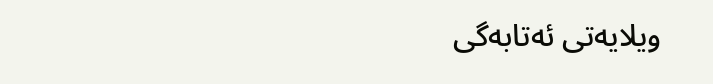ویلایەتی ئەتابەگی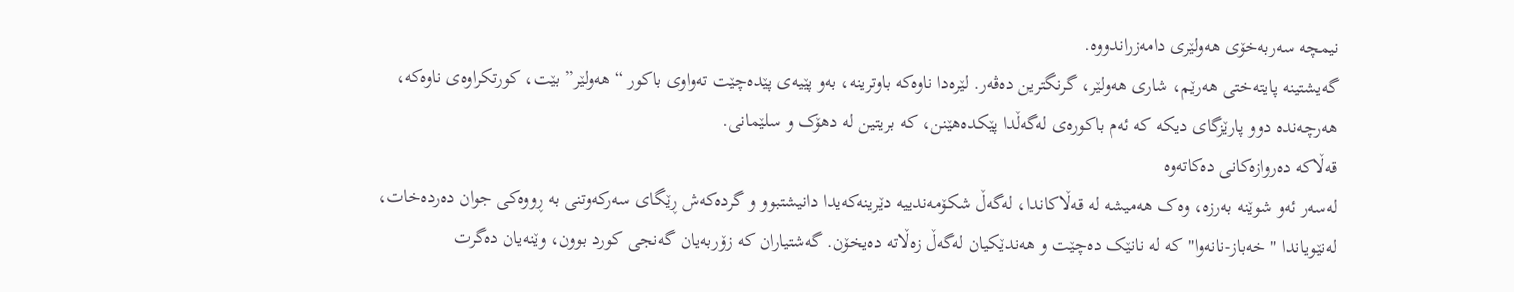نیمچە سەربەخۆی هەولێری دامەزراندووە.
گەیشتینە پایتەختی هەرێم، شاری هەولێر، گرنگترین دەڤەر. لێرەدا ناوەکە باوترینە، بەو پێیەی پێدەچێت تەواوی باکور “هەولێر” بێت، کورتکراوەی ناوەکە، هەرچەندە دوو پارێزگای دیکە کە ئەم باکورەی لەگەڵدا پێکدەهێنن، کە بریتین لە دهۆک و سلێمانی.
قەڵاکە دەروازەکانی دەکاتەوە
لەسەر ئەو شوێنە بەرزە، وەک هەمیشە لە قەڵاکاندا، لەگەڵ شکۆمەندییە دێرینەکەیدا دانیشتبوو و گردەکەش ڕێگای سەرکەوتنی بە ڕووەکی جوان دەردەخات، لەنێویاندا " خەباز-نانەوا" کە لە نانێک دەچێت و هەندێکیان لەگەڵ زەڵاتە دەیخۆن. گەشتیاران کە زۆربەیان گەنجی کورد بوون، وێنەیان دەگرت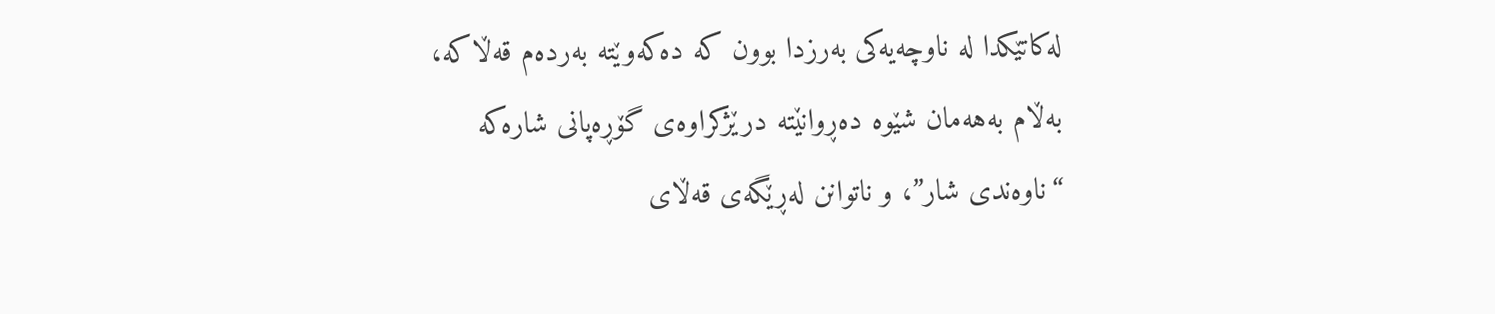لەکاتێکدا لە ناوچەیەکی بەرزدا بوون کە دەکەوێتە بەردەم قەڵاکە، بەڵام بەهەمان شێوە دەڕوانێتە درێژکراوەی گۆڕەپانی شارەکە “ناوەندی شار”، و ناتوانن لەڕێگەی قەڵای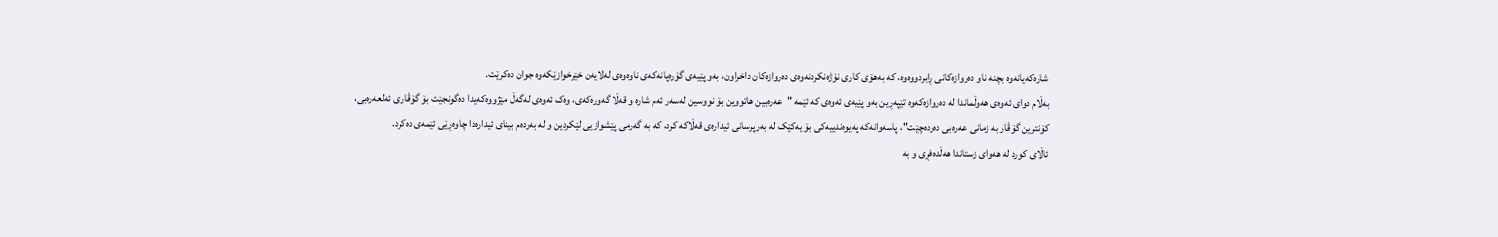شارەکەیانەوە بچنە ناو دەروازەکانی ڕابردووەوە، کە بەهۆی کاری نۆژەنکردنەوەی دەروازەکان داخراون، بەو پێیەی گۆرەپانەکەی ناوەوەی لەلایەن خێرخوازێکەوە جوان دەکرێت.
بەڵام دوای ئەوەی هەوڵماندا لە دەروازەکەوە تێپەڕین بەو پێیەی ئەوەی کە ئێمە "عەرەبین هاتووین بۆ نووسین لەسەر ئەم شارە و قەڵا گەورەکەی، وەک ئەوەی لەگەڵ مێژووەکەیدا دەگونجێت بۆ گۆڤاری ئەلعەرەبی، کۆنترین گۆڤار بە زمانی عەرەبی دەردەچێت"، پاسەوانەکە پەیوەندییەکی بۆ یەکێک لە بەرپرسانی ئیدارەی قەڵاکە کرد، کە بە گەرمی پێشوازیی لێکردین و لە بەردەم بینای ئیدارەدا چاوەڕێی ئێمەی دەکرد.
ئاڵای کورد لە هەوای زستاندا هەڵدەفڕی و بە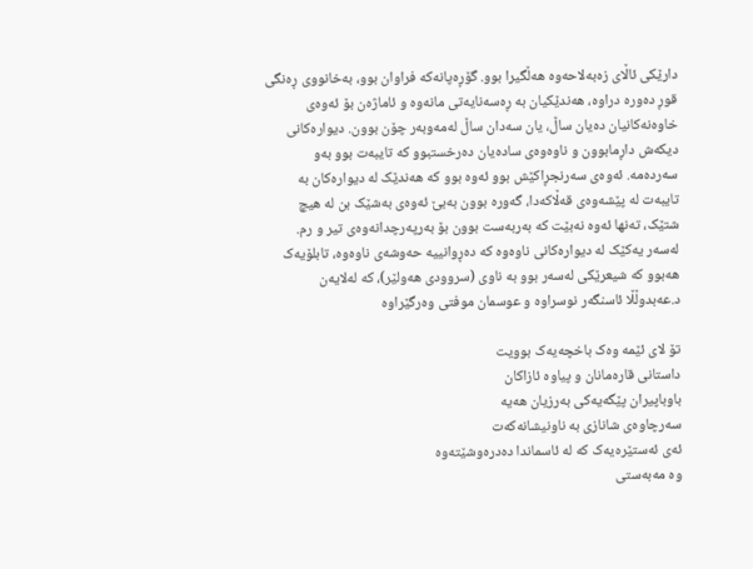دارێکی ئاڵای زەبەلاحەوە هەڵگیرا بوو. گۆڕەپانەکە فراوان بوو، بەخانووی ڕەنگی قوڕ دەورە دراوە، هەندێکیان بە ڕەسەنایەتی مانەوە و ئاماژەن بۆ ئەوەی خاوەنەکانیان دەیان ساڵ، یان سەدان ساڵ لەمەوبەر چۆن بوون. دیوارەکانی دیکەش داڕمابوون و ناوەوەی سادەیان دەرخستبوو کە تایبەت بوو بەو سەردەمە. ئەوەی سەرنجڕاکێش بوو ئەوە بوو کە هەندێک لە دیوارەکان بە تایبەت لە پێشەوەی قەڵاکەدا، گەورە بوون بەبێ ئەوەی بەشێک بن لە هیچ شتێک، تەنها ئەوە نەبێت کە بەربەست بوون بۆ بەرپەرچدانەوەی تیر و رم.
لەسەر یەکێک لە دیوارەکانی ناوەوە کە دەڕوانییە حەوشەی ناوەوە، تابلۆیەک هەبوو کە شیعرێکی لەسەر بوو بە ناوی (سروودی هەولێر)، کە لەلایەن د.عەبدوڵڵا ئاسنگەر نوسراوە و عوسمان موفتی وەرگێراوە

تۆ لای ئێمە وەک باخچەیەک بوویت
داستانی قارەمانان و پیاوە ئازاکان
باوباپیران پێگەیەکی بەرزیان هەیە
سەرچاوەی شانازی بە ناونیشانەکەت
ئەی ئەستێرەیەک کە لە ئاسماندا دەدرەوشێتەوە
وە مەبەستی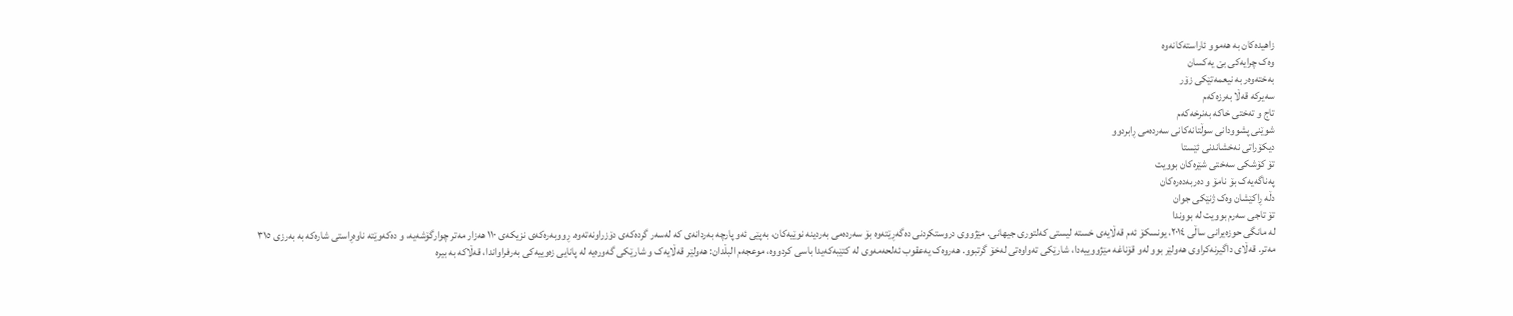زاهیدەکان بە هەموو ئاراستەکانەوە
وەک چرایەکی بێ یەکسان
بەختەوەر بە نیعمەتێکی زۆر
سەیرکە قەڵا بەرزەکەم
تاج و تەختی خاکە بەنرخەکەم
شوێنی پشوودانی سوڵتانەکانی سەردەمی ڕابردوو
دیکۆراتی نەخشاندنی ئێستا
تۆ کۆشکی سەختی شێرەکان بوویت
پەناگەیەک بۆ نامۆ و دەربەدەرەکان
دڵە ڕاکێشان وەک ژنێکی جوان
تۆ تاجی سەرم بوویت لە بووندا
لە مانگی حوزەیرانی ساڵی ٢٠١٤، یونسکۆ ئەم قەڵایەی خستە لیستی کەلتوری جیهانی. مێژووی دروستکردنی دەگەڕێتەوە بۆ سەردەمی بەردینە نوێیەکان، بەپێی ئەو پارچە بەردانەی کە لەسەر گردەکەی دۆزراونەتەوە. ڕووبەرەکەی نزیکەی ١١٠ هەزار مەتر چوارگۆشەیە، و دەکەوێتە ناوەڕاستی شارەکە بە بەرزی ٣١٥ مەتر. قەڵای داگیرنەکراوی هەولێر بوو لەو قۆناغە مێژووییەدا، شارێکی تەواوەتی لەخۆ گرتبوو. هەروەک یەعقوب ئەلحەمەوی لە کتێبەکەیدا باسی کردووە، موعجەم البڵدان: هەولێر قەڵایەک و شارێکی گەورەیە لە پانایی زەوییەکی بەرفراواندا، قەڵاکە بە بیرە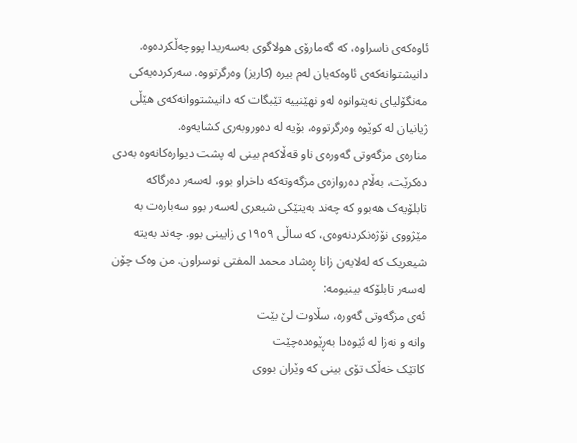ئاوەکەی ناسراوە، کە گەمارۆی هولاگوی بەسەریدا پووچەڵکردەوە. دانیشتوانەکەی ئاوەکەیان لەم بیرە (کاریز) وەرگرتووە. سەرکردەیەکی مەنگۆلیای نەیتوانوە لەو نهێنییە تێبگات کە دانیشتووانەکەی هێڵی ژیانیان لە کوێوە وەرگرتووە، بۆیە لە دەوروبەری کشایەوە.
منارەی مزگەوتی گەورەی ناو قەڵاکەم بینی لە پشت دیوارەکانەوە بەدی دەکرێت، بەڵام دەروازەی مزگەوتەکە داخراو بوو، لەسەر دەرگاکە تابلۆیەک هەبوو کە چەند بەیتێکی شیعری لەسەر بوو سەبارەت بە مێژووی نۆژەنکردنەوەی، کە ساڵی ١٩٥٩ی زایینی بوو. چەند بەیتە شیعریک کە لەلایەن زانا ڕەشاد محمد المفتی نوسراون. من وەک چۆن لەسەر تابلۆکە بینیومە:
ئەی مزگەوتی گەورە، سڵاوت لێ بێت
وانە و نەزا لە ئێوەدا بەڕێوەدەچێت
کاتێک خەڵک تۆی بینی کە وێران بووی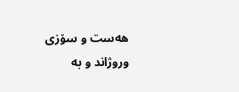هەست و سۆزی وروژاند و بە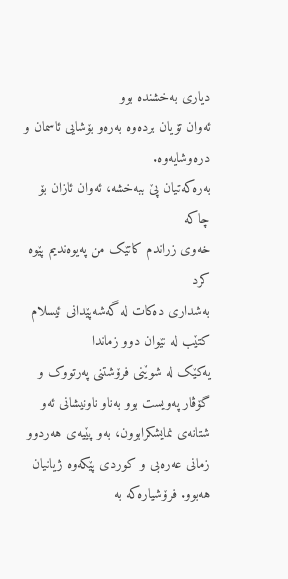دیاری بەخشندە بوو
ئەوان تۆیان بردەوە بەرەو بۆشایی ئاسمان و درەوشایەوە.
بەرەکەتیان پێ ببەخشە، ئەوان ئازان بۆ چاکە
خەوی زراندم کاتێک من پەیوەندیم پێوە کرد
بەشداری دەکات لە گەشەپێدانی ئیسلام
کتێب لە نێوان دوو زماندا
یەکێک لە شوێنی فرۆشتنی پەرتووک و گۆڤار پەویست بوو بەناو ناونیشانی ئەو شتانەی نمایشکرابوون، بەو پێیەی هەردوو زمانی عەرەبی و کوردی پێکەوە ژیانیان هەبوو. فرۆشیارەکە بە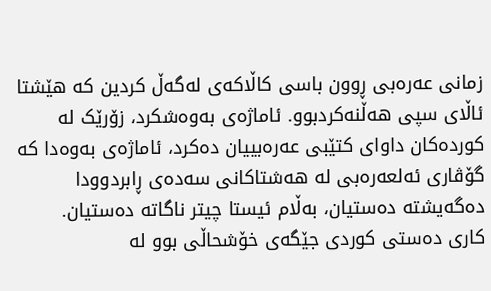زمانی عەرەبی ڕوون باسی کاڵاکەی لەگەڵ کردین کە هێشتا ئاڵای سپی هەڵنەکردبوو. ئاماژەی بەوەشکرد، زۆرێک لە کوردەکان داوای کتێبی عەرەبییان دەکرد، ئاماژەی بەوەدا کە گۆڤاری ئەلعەرەبی لە هەشتاکانی سەدەی ڕابردوودا دەگەیشتە دەستیان، بەڵام ئیستا چیتر ناگاتە دەستیان.
کاری دەستی کوردی جێگەی خۆشحاڵی بوو لە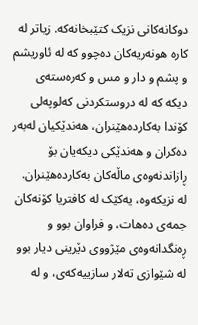دوکانەکانی نزیک کتێبخانەکە. زیاتر لە کارە هونەریەکان دەچوو کە لە ئاوریشم و پشم و دار و مس و کەرەستەی دیکە کە لە دروستکردنی کەلوپەلی کۆندا بەکاردەهێنران، هەندێکیان لەبەر دەکران و هەندێکی دیکەیان بۆ ڕازاندنەوەی ماڵەکان بەکاردەهێنران.
لە نزیکەوە، یەکێک لە کافتریا کۆنەکان جمەی دەهات، و فراوان بوو و ڕەنگدانەوەی مێژووی دێرینی دیار بوو لە شێوازی تەلار سازییەکەی، و لە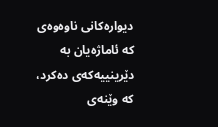دیوارەکانی ناوەوەی کە ئاماژەیان بە دێرینییەکەی دەکرد، کە وێنەی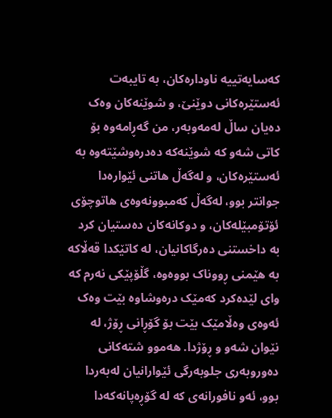کەسایەتییە ناودارەکان، بە تایبەت ئەستێرەکانی دوێنێ، و شوێنەکان وەک دەیان ساڵ لەمەوبەر، من گەڕامەوە بۆ کاتی شەو کە شوێنەکە دەدرەوشێتەوە بە ئەستێرەکان، و لەگەڵ هاتنی ئێوارەدا جوانتر بوو، لەگەڵ کەمبوونەوەی هاتوچۆی ئۆتۆمبێلەکان، و دوکانەکان دەستیان کرد بە داخستنی دەرگاکانیان، لە کاتێکدا قەڵاکە بە هێمنی ڕووناک بووەوە، گڵۆپێکی نەرم کە وای لێدەکرد کەمێک درەوشاوە بێت وەک ئەوەی وەڵامێک بێت بۆ گۆڕانی ڕۆژ، لە نێوان شەو و ڕۆژدا. هەموو شتەکانی دەوروبەری جلوبەرگی ئێوارانیان لەبەردا بوو، ئەو نافورانەی کە لە گۆڕەپانەکەدا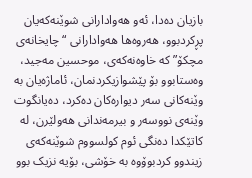بازیان دەدا، ئەو هەوادارانی شوێنەکەیان پڕکردبوو، هەروەها هەوادارانی “چایخانەی مچکۆ” کە خاوەنەکەی، موحسین مەجید، وەستابوو بۆ پێشوازیکردنمان، ئاماژەیان بە وێنەکانی سەر دیوارەکان دەکرد، دەیانگوت وێنەی نووسەر و بیرمەندانی هەولێرن، لە کاتێکدا دەنگی ئوم کولسووم شوێنەکەی زیندوو کردبوۆوە بە خۆشی، بۆیە نزیک بوو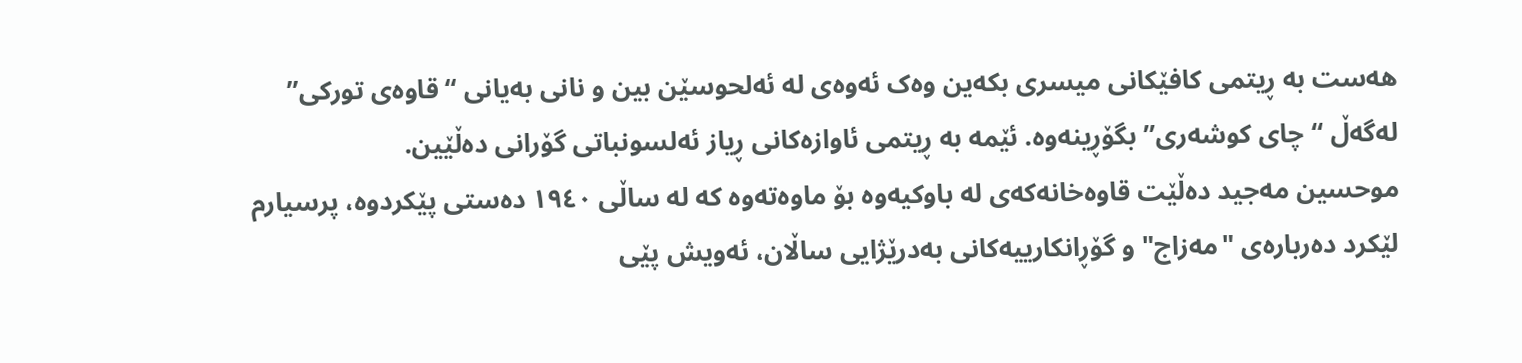هەست بە ڕیتمی کافێکانی میسری بکەین وەک ئەوەی لە ئەلحوسێن بین و نانی بەیانی “قاوەی تورکی” لەگەڵ “چای کوشەری” بگۆڕینەوە. ئێمە بە ڕیتمی ئاوازەکانی ڕیاز ئەلسونباتی گۆرانی دەڵێین.
موحسین مەجید دەڵێت قاوەخانەکەی لە باوکیەوە بۆ ماوەتەوە کە لە ساڵی ١٩٤٠ دەستی پێکردوە، پرسیارم لێکرد دەربارەی "مەزاج" و گۆڕانکارییەکانی بەدرێژایی ساڵان، ئەویش پێی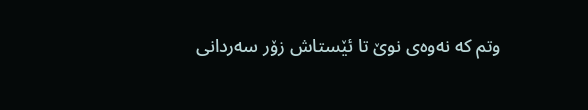وتم کە نەوەی نوێ تا ئێستاش زۆر سەردانی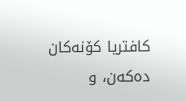کافتریا کۆنەکان دەکەن، و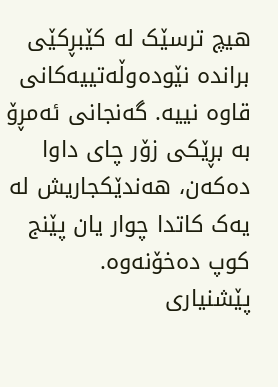هیچ ترسێک لە کێبڕکێی براندە نێودەوڵەتییەکانی قاوە نییە. گەنجانی ئەمڕۆ بە بڕێکی زۆر چای داوا دەکەن، هەندێکجاریش لە یەک کاتدا چوار یان پێنج کوپ دەخۆنەوە.
پێشنیاری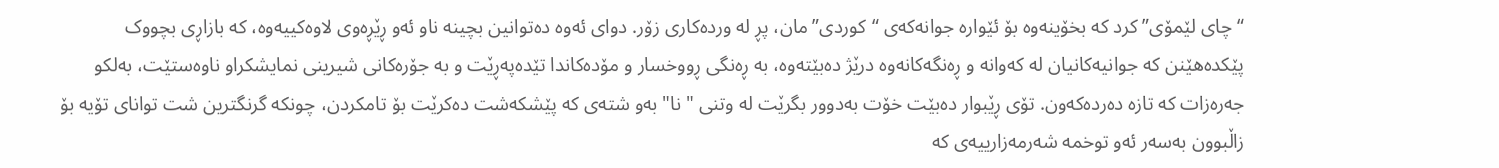“چای لێمۆی” کرد کە بخۆینەوە بۆ ئێوارە جوانەکەی “کوردی”مان، پڕ لە وردەکاری زۆر. دوای ئەوە دەتوانین بچینە ناو ئەو ڕێڕەوی لاوەکییەوە، کە بازاڕی بچووک پێکدەهێنن کە جوانیەکانیان لە کەوانە و ڕەنگەکانەوە درێژ دەبێتەوە، بە ڕەنگی ڕووخسار و مۆدەکاندا تێدەپەڕێت و بە جۆرەکانی شیرینی نمایشکراو ناوەستێت، بەلکو جەرەزات کە تازە دەردەکەون. تۆی ڕێبوار دەبێت خۆت بەدوور بگرێت لە وتنی "نا" بەو شتەی کە پێشکەشت دەکرێت بۆ تامکردن، چونکە گرنگترین شت توانای تۆیە بۆ زاڵبوون بەسەر ئەو توخمە شەرمەزارییەی کە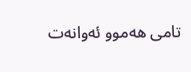تامی هەموو ئەوانەت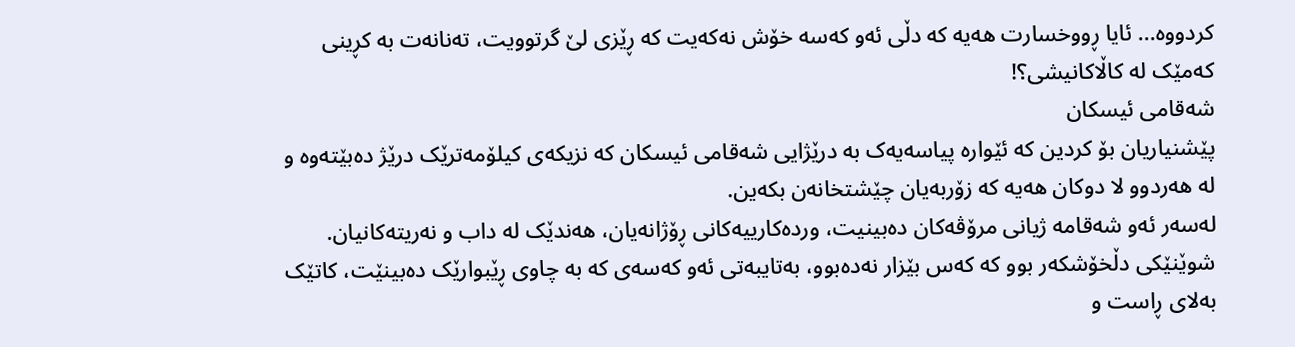کردووە... ئایا ڕووخسارت هەیە کە دڵی ئەو کەسە خۆش نەکەیت کە ڕێزی لێ گرتوویت، تەنانەت بە کڕینی کەمێک لە کاڵاکانیشی؟!
شەقامی ئیسکان
پێشنیاریان بۆ کردین کە ئێوارە پیاسەیەک بە درێژایی شەقامی ئیسکان کە نزیکەی کیلۆمەترێک درێژ دەبێتەوە و لە هەردوو لا دوکان هەیە کە زۆربەیان چێشتخانەن بکەین.
لەسەر ئەو شەقامە ژیانی مرۆڤەکان دەبینیت، وردەکارییەکانی ڕۆژانەیان، هەندێک لە داب و نەریتەکانیان. شوێنێکی دڵخۆشکەر بوو کە کەس بێزار نەدەبوو، بەتایبەتی ئەو کەسەی کە بە چاوی ڕێبوارێک دەبینێت، کاتێک بەلای ڕاست و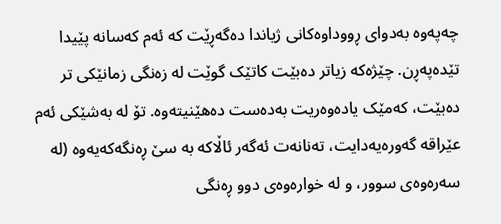چەپەوە بەدوای ڕووداوەکانی ژیاندا دەگەڕێت کە ئەم کەسانە پێیدا تێدەپەڕن. چێژەکە زیاتر دەبێت کاتێک گوێت لە زەنگی زمانێکی تر دەبێت، کەمێک یادەوەریت بەدەست دەهێنیتەوە. تۆ لە بەشێکی ئەم عێراقە گەورەیەدایت، تەنانەت ئەگەر ئاڵاکە بە سێ ڕەنگەکەیەوە (لە سەرەوەی سوور، و لە خوارەوەی دوو ڕەنگی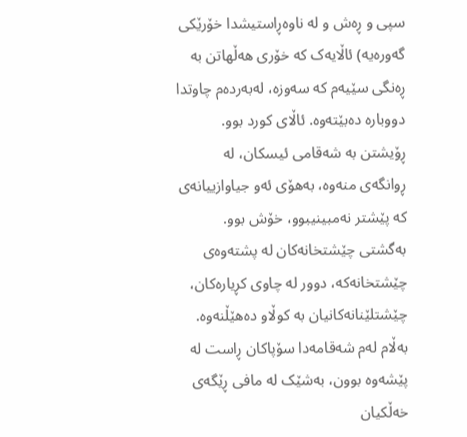سپی و ڕەش و لە ناوەڕاستیشدا خۆرێکی گەورەیە) ئاڵایەک کە خۆری هەڵهاتن بە ڕەنگی سێیەم کە سەوزە، لەبەردەم چاوتدا دووبارە دەبێتەوە. ئاڵای کورد بوو.
ڕۆیشتن بە شەقامی ئیسکان، لە ڕوانگەی منەوە، بەهۆی ئەو جیاوازییانەی کە پێشتر نەمبینیبوو، خۆش بوو. بەگشتی چێشتخانەکان لە پشتەوەی چێشتخانەکە، دوور لە چاوی کڕیارەکان، چێشتلێنانەکانیان بە کوڵاو دەهێڵنەوە. بەڵام لەم شەقامەدا سۆپاکان ڕاست لە پێشەوە بوون، بەشێک لە مافی ڕێگەی خەڵکیان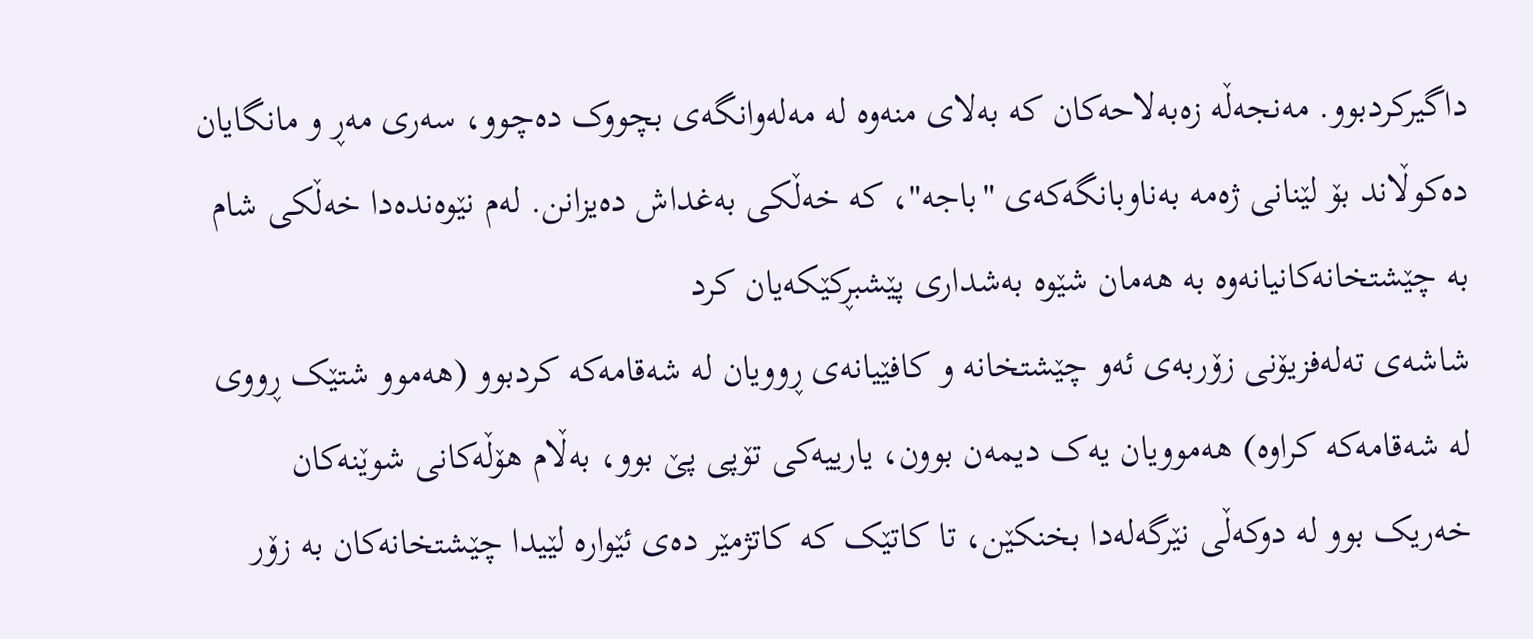داگیرکردبوو. مەنجەڵە زەبەلاحەکان کە بەلای منەوە لە مەلەوانگەی بچووک دەچوو، سەری مەڕ و مانگایان دەکوڵاند بۆ لێنانی ژەمە بەناوبانگەکەی "باجە"، کە خەڵکی بەغداش دەیزانن. لەم نێوەندەدا خەڵکی شام بە چێشتخانەکانیانەوە بە هەمان شێوە بەشداری پێشبڕکێکەیان کرد
شاشەی تەلەفزیۆنی زۆربەی ئەو چێشتخانە و کافێیانەی ڕوویان لە شەقامەکە کردبوو (هەموو شتێک ڕووی لە شەقامەکە کراوە) هەموویان یەک دیمەن بوون، یارییەکی تۆپی پێ بوو، بەڵام هۆڵەکانی شوێنەکان خەریک بوو لە دوکەڵی نێرگەلەدا بخنکێن، تا کاتێک کە کاتژمێر دەی ئێوارە لێیدا چێشتخانەکان بە زۆر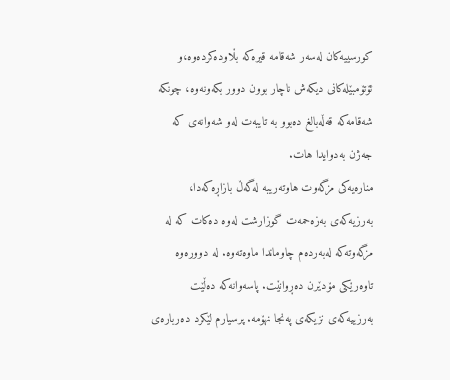کورسییەکان لەسەر شەقامە قیرەکە بڵاودەکردەوە،و ئۆتۆمبێلەکانی دیکەش ناچار بوون دوور بکەونەوە، چونکە شەقامەکە قەڵەبالغ دەبوو بە تایبەت لەو شەوانەی کە جەژن بەدوایدا هات.
منارەیەکی مزگەوت هاوتەریبە لەگەڵ بازاڕەکەدا، بەرزیەکەی بەزەحمەت گوزارشت لەوە دەکات کە لە مزگەوتەکە لەبەردەم چاوماندا ماوەتەوە. لە دوورەوە تاوەرێکی مۆدێرن دەڕوانێت. پاسەوانەکە دەڵێت بەرزییەکەی نزیکەی پەنجا نهۆمە. پرسیارم لێکرد دەربارەی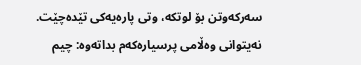سەرکەوتن بۆ لوتکە، وتی پارەیەکی تێدەچێت. نەیتوانی وەڵامی پرسیارەکەم بداتەوە: چیم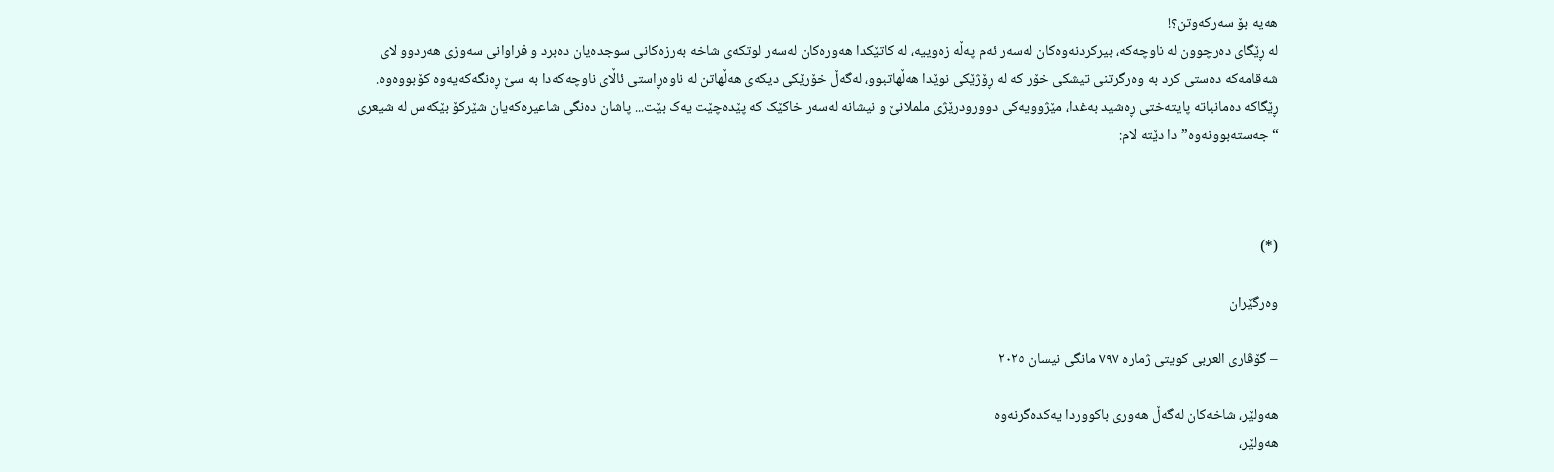هەیە بۆ سەرکەوتن؟!
لە ڕێگای دەرچوون لە ناوچەکە، بیرکردنەوەکان لەسەر ئەم پەڵە زەوییە، لە کاتێکدا هەورەکان لەسەر لوتکەی شاخە بەرزەکانی سوجدەیان دەبرد و فراوانی سەوزی هەردوو لای شەقامەکە دەستی کرد بە وەرگرتنی تیشکی خۆر کە لە ڕۆژێکی نوێدا هەڵهاتبوو، لەگەڵ خۆرێکی دیکەی هەڵهاتن لە ناوەڕاستی ئاڵای ناوچەکەدا بە سێ ڕەنگەکەیەوە کۆبووەوە.
ڕێگاکە دەمانباتە پایتەختی ڕەشید بەغدا، مێژوویەکی دوورودرێژی ململانێ و نیشانە لەسەر خاکێک کە پێدەچێت یەک بێت... پاشان دەنگی شاعیرەکەیان شێرکۆ بێکەس لە شیعری “جەستەبوونەوە”دا دێتە لام:



(*)

وەرگێران

– گۆڤاری العربی کویتی ژمارە ٧٩٧ مانگی نیسان ٢٠٢٥

هەولێر، شاخەکان لەگەڵ هەوری باکووردا یەکدەگرنەوە
هەولێر،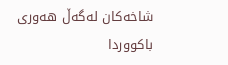شاخەکان لەگەڵ هەوری باکووردا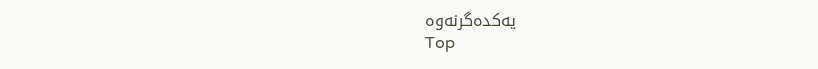یەکدەگرنەوە
Top